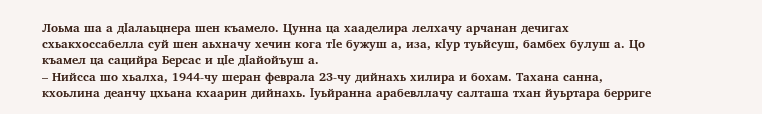Лоьма ша а дӏалаьцнера шен къамело. Цунна ца хааделира лелхачу арчанан дечигах схьакхоссабелла суй шен аьхначу хечин кога тӏе бужуш а, иза, кӏур туьйсуш, бамбех булуш а. Цо къамел ца сацийра Берсас и цӏе дӏайойъуш а.
– Нийсса шо хьалха, 1944-чу шеран феврала 23-чу дийнахь хилира и бохам. Тахана санна, кхоьлина деанчу цхьана кхаарин дийнахь. ӏуьйранна арабевллачу салташа тхан йуьртара берриге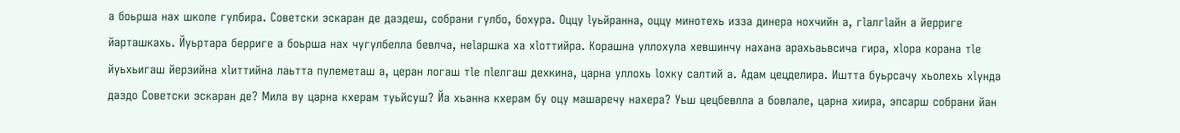а боьрша нах школе гулбира. Советски эскаран де даздеш, собрани гулбо, бохура. Оццу ӏуьйранна, оццу минотехь изза динера нохчийн а, гӏалгӏайн а йерриге йарташкахь. Йуьртара берриге а боьрша нах чугулбелла бевлча, неӏаршка ха хӏоттийра. Корашна уллохула хевшинчу нахана арахьаьвсича гира, хӏора корана тӏе йуьхьигаш йерзийна хӏиттийна лаьтта пулеметаш а, церан логаш тӏе пӏелгаш дехкина, царна уллохь ӏохку салтий а. Адам цецделира. Иштта буьрсачу хьолехь хӏунда даздо Советски эскаран де? Мила ву царна кхерам туьйсуш? Йа хьанна кхерам бу оцу машаречу нахера? Уьш цецбевлла а бовлале, царна хиира, эпсарш собрани йан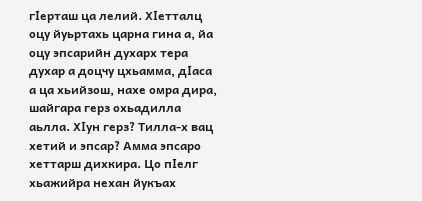гӏерташ ца лелий. Хӏетталц оцу йуьртахь царна гина а, йа оцу эпсарийн духарх тера духар а доцчу цхьамма, дӏаса а ца хьийзош, нахе омра дира, шайгара герз охьадилла аьлла. Хӏун герз? Тилла-х вац хетий и эпсар? Амма эпсаро хеттарш дихкира. Цо пӏелг хьажийра нехан йукъах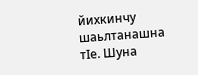йихкинчу шаьлтанашна тӏе. Шуна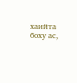хаийта боху ас,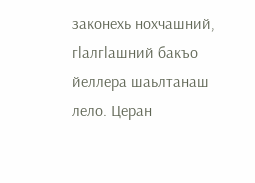законехь нохчашний, гӏалгӏашний бакъо йеллера шаьлтанаш лело. Церан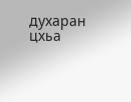духаран цхьа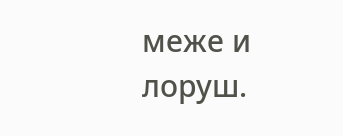меже и лоруш.